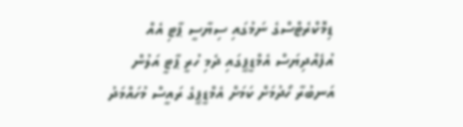ޑިމޮކްރެޓްސްގެ ނަމުގައި ސިޔާސީ ޕާޓި އެއް އުފެއްދިޔަސް އެމްޑީޕީގައި ދެމި ހުރީ ޕާޓީ އަލުން އަނބުރާ ހޯދުމަށް ކަމަށް އެމްޑީޕީގެ ރައީސް މުހައްމަދު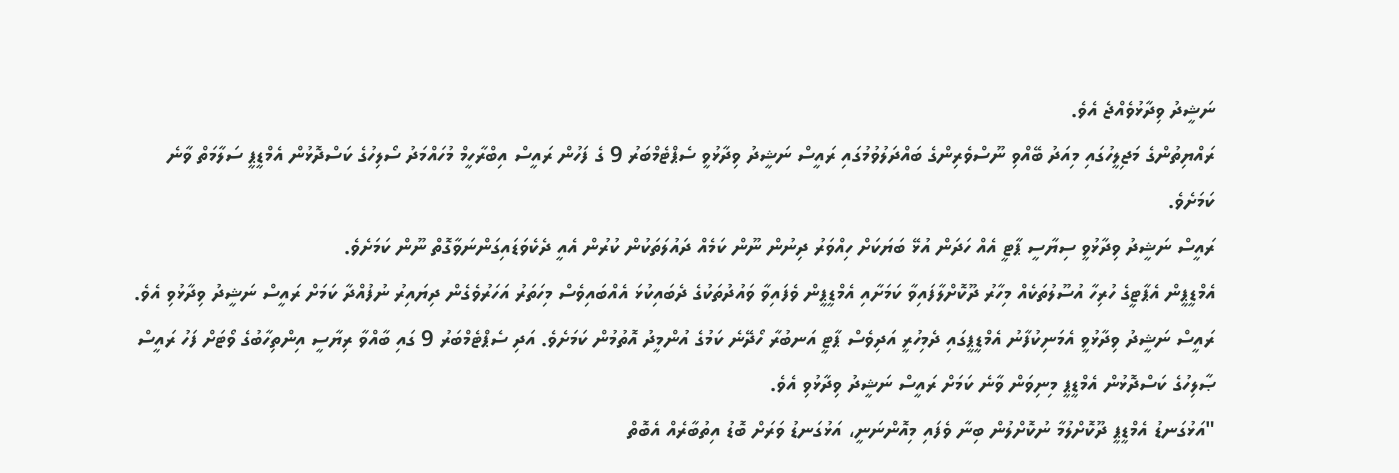ނަޝީދު ވިދާޅުވެއްޖެ އެވެ.
ރައްޔިތުންގެ މަޖިލީހުގައި މިއަދު ބޭއްވި ނޫސްވެރިންގެ ބައްދަލުވުމުގައި ރައީސް ނަޝީދު ވިދާޅުވީ ސެޕްޓެމްބަރު 9 ގެ ފަހުން ރައީސް އިބްރާހީމް މުހައްމަދު ސޯލިހުގެ ކަސްދޮޅުން އެމްޑީޕީ ސަލާމަތް ވާނެ ކަމަށެވެ.
ރައީސް ނަޝީދު ވިދާޅުވީ ސިޔާސީ ޕާޓީ އެއް ހަދަން އުޅޭ ބަޔަކަށް ހިއްވަރު ދިނުން ނޫން ކަމެއް ދައުލަތަކުން ކުރުން އެއީ ދެކެވަޑައިގަންނަވާގޮތް ނޫން ކަމަށެވެ.
އެމްޑީޕީން އެޕާޓީގެ ހުރިހާ އުސޫލުތަކެއް މިހާރު ދޫކޮށްލާފައިވާ ކަމަށާއި އެމްޑީޕީން ވެފައިވާ ވައުދުތަކުގެ ދެބައިކުޅަ އެއްބައިވެސް މިހަތަރު އަހަރުވެގެން ދިޔައިރު ނުފުއްދާ ކަމަށް ރައީސް ނަޝީދު ވިދާޅުވި އެވެ.
ރައީސް ނަޝީދު ވިދާޅުވީ އެމަނިކުފާނު އެމްޑީޕީގައި ދެމިހުރީ އަދިވެސް ޕާޓީ އަނބުރާ ހޯދޭނެ ކަމުގެ އުންމީދު އޮތުމުން ކަމަށެވެ. އަދި ސެޕްޓެމްބަރު 9 ގައި ބާއްވާ ރިޔާސީ އިންތިހާބުގެ ވޯޓަށް ފަހު ރައީސް ޞާލިހުގެ ކަސްދޮޅުން އެމްޑީޕީ މިނިވަން ވާނެ ކަމަށް ރައީސް ނަޝީދު ވިދާޅުވި އެވެ.
"އަޅުގަނޑު އެމްޑީޕީ ދޫކޮށްލުމާ ނުކޮށްލުން ބިނާ ވެފައި މިއޮންނަނީ، އަޅުގަނޑު ވަރަށް ބޮޑު އިތުބާރެއް އެބޮތް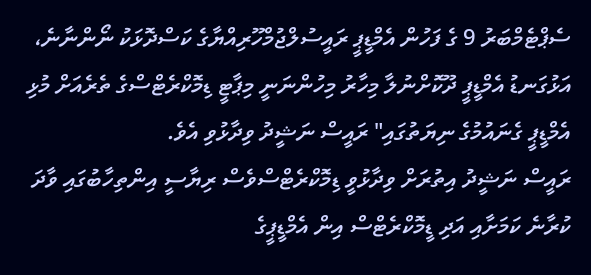ސެޕްޓެމްބަރު 9 ގެ ފަހުން އެމްޑީޕީ ރައީސުލްޖުމްހޫރިއްޔާގެ ކަސްދޮޅަކު ނޯންނާނެ، އަޅުގަނޑު އެމްޑީޕީ ދޫކޮށްނުލާ މިހާރު މިހުންނަނީ މިޕާޓީ ޑިމޮކްރެޓްސްގެ ތެރެއަށް މުޅި އެމްޑީޕީ ގެނައުމުގެ ނިޔަތުގައި" ރައީސް ނަޝީދު ވިދާޅުވި އެވެ.
ރައީސް ނަޝީދު އިތުރަށް ވިދާޅުވީ ޑިމޮކްރެޓްސްވެސް ރިޔާސީ އިންތިހާބުގައި ވާދަ ކުރާނެ ކަމަށާއި އަދި ޑީމޮކްރެޓްސް އިން އެމްޑީޕީގެ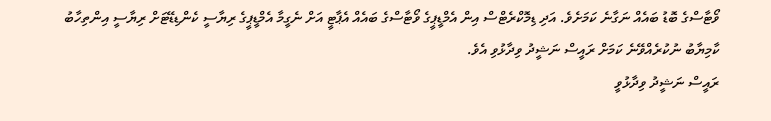ވޯޓާސްގެ ބޮޑު ބައެއް ނަގާނެ ކަމަށެވެ. އަދި ޑިމޮކްރެޓްސް އިން އެމްޑީޕީގެ ވޯޓާސްގެ ބައެއް އެޕާޓީ އަށް ނެގީމާ އެމްޑީޕީގެ ރިޔާސީ ކެންޑިޑޭޓަށް ރިޔާސީ އިންތިހާބު ކާމިޔާބު ނުކުރެއްވޭނެ ކަމަށް ރައީސް ނަޝީދު ވިދާޅުވި އެވެ.
ރައީސް ނަޝީދު ވިދާޅުވީ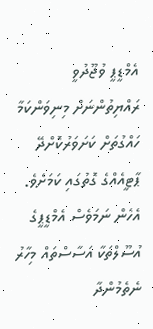އެމްޑީޕީ ވުޖޫދުވީ ރައްޔިތުންނަށް މިނިވަންކަމާ ހައްގުތަށް ކަށަވަރުކޮށްދޭ ޕާޓީއެއްގެ ގޮތުގައި ކަމަށެވެ. އެހެން ނަމަވެސް އެމްޑީޕީގެ އުސޫލްތަކާ އަސާސްތައް މިހާރު ނެތެމުންދާ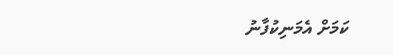ކަމަށް އެމަނިކުފާނު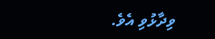ވިދާޅުވި އެވެ.